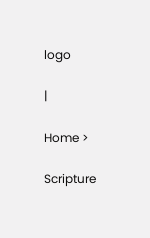logo

|

Home >

Scripture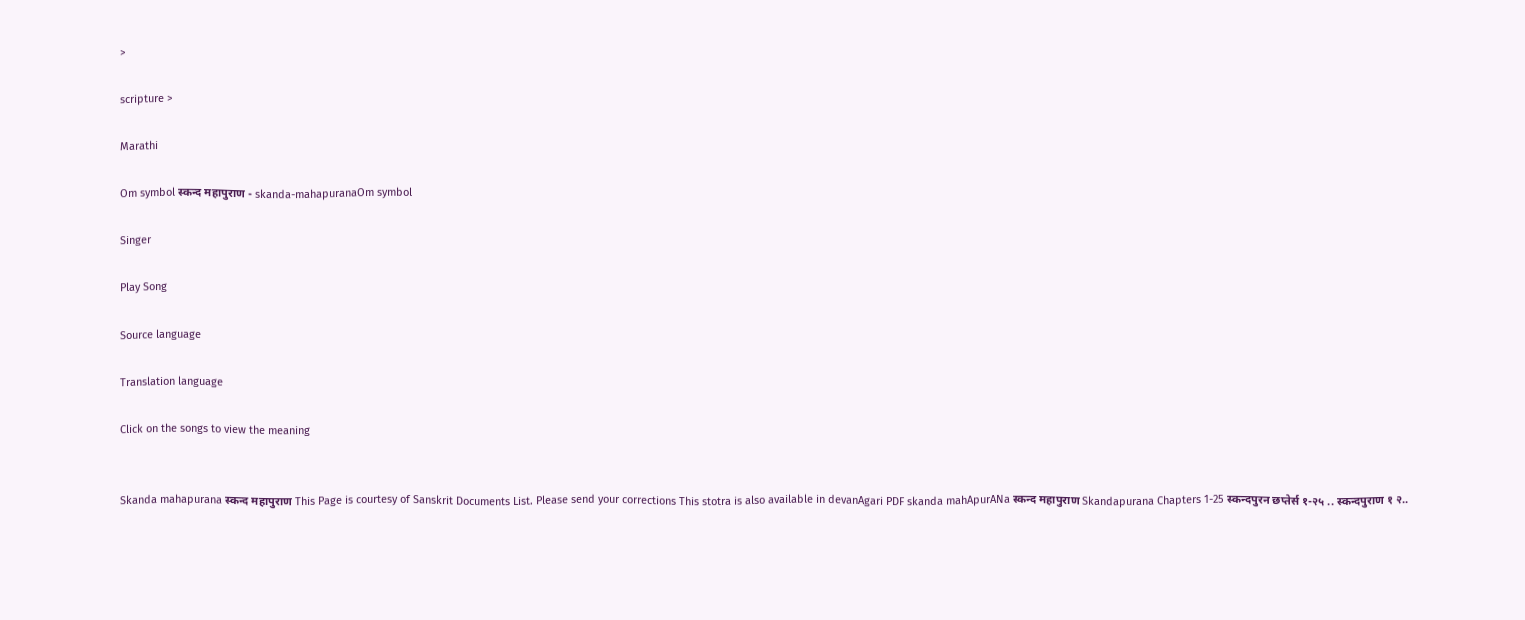>

scripture >

Marathi

Om symbol स्कन्द महापुराण - skanda-mahapuranaOm symbol

Singer

Play Song

Source language

Translation language

Click on the songs to view the meaning


Skanda mahapurana स्कन्द महापुराण This Page is courtesy of Sanskrit Documents List. Please send your corrections This stotra is also available in devanAgari PDF skanda mahApurANa स्कन्द महापुराण Skandapurana Chapters 1-25 स्कन्दपुरन छप्तेर्स १-२५ .. स्कन्दपुराण १ २..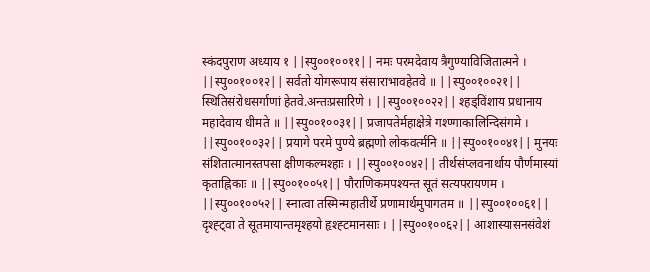स्कंदपुराण अध्याय १ ||स्पु००१००११|| नमः परमदेवाय त्रैगुण्याविजितात्मने । ||स्पु००१००१२|| सर्वतो योगरूपाय संसाराभावहेतवे ॥ ||स्पु००१००२१|| स्थितिसंरोधसर्गाणां हेतवे.अन्तःप्रसारिणे । ||स्पु००१००२२|| श्हड्विंशाय प्रधानाय महादेवाय धीमते ॥ ||स्पु००१००३१|| प्रजापतेर्महाक्षेत्रे गश्ण्गाकालिन्दिसंगमे । ||स्पु००१००३२|| प्रयागे परमे पुण्ये ब्रह्मणो लोकवर्त्मनि ॥ ||स्पु००१००४१|| मुनयः संशितात्मानस्तपसा क्षीणकल्मश्हाः । ||स्पु००१००४२|| तीर्थसंप्लवनार्थाय पौर्णमास्यां कृताह्निकाः ॥ ||स्पु००१००५१|| पौराणिकमपश्यन्त सूतं सत्यपरायणम । ||स्पु००१००५२|| स्नात्वा तस्मिन्महातीर्थे प्रणामार्थमुपागतम ॥ ||स्पु००१००६१|| दृश्ह्ट्वा ते सूतमायान्तमृश्हयो हृश्ह्टमानसाः । ||स्पु००१००६२|| आशास्यासनसंवेशं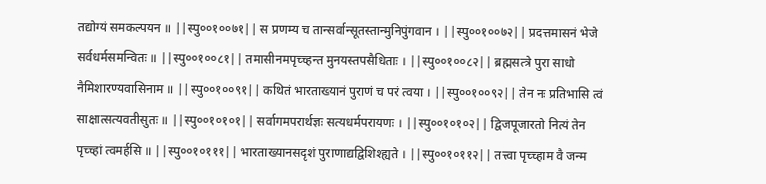तद्योग्यं समकल्पयन ॥ ||स्पु००१००७१|| स प्रणम्य च तान्सर्वान्सूतस्तान्मुनिपुंगवान । ||स्पु००१००७२|| प्रदत्तमासनं भेजे सर्वधर्मसमन्वितः ॥ ||स्पु००१००८१|| तमासीनमपृच्च्हन्त मुनयस्तपसैधिताः । ||स्पु००१००८२|| ब्रह्मसत्त्रे पुरा साधो नैमिशारण्यवासिनाम ॥ ||स्पु००१००९१|| कथितं भारताख्यानं पुराणं च परं त्वया । ||स्पु००१००९२|| तेन नः प्रतिभासि त्वं साक्षात्सत्यवतीसुतः ॥ ||स्पु००१०१०१|| सर्वागमपरार्थज्ञः सत्यधर्मपरायणः । ||स्पु००१०१०२|| द्विजपूजारतो नित्यं तेन पृच्च्हां त्वमर्हसि ॥ ||स्पु००१०१११|| भारताख्यानसदृशं पुराणाद्यद्विशिश्ह्यते । ||स्पु००१०११२|| तत्त्वा पृच्च्हाम वै जन्म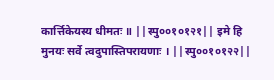कार्त्तिकेयस्य धीमतः ॥ ||स्पु००१०१२१|| इमे हि मुनयः सर्वे त्वदुपास्तिपरायणाः । ||स्पु००१०१२२||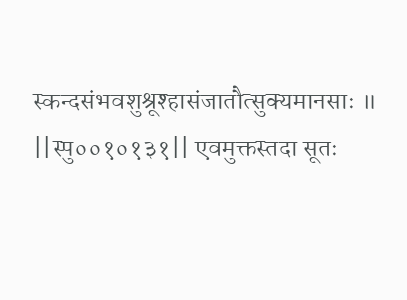स्कन्दसंभवशुश्रूश्हासंजातौत्सुक्यमानसाः ॥ ||स्पु००१०१३१|| एवमुक्तस्तदा सूतः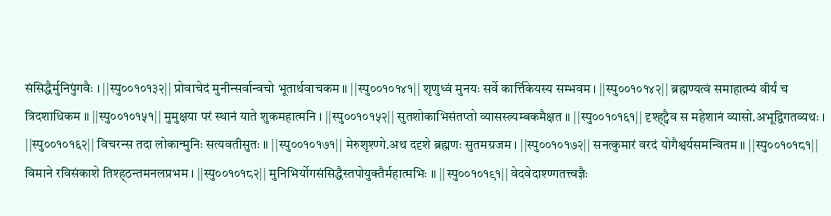संसिद्धैर्मुनिपुंगवैः । ||स्पु००१०१३२|| प्रोवाचेदं मुनीन्सर्वान्वचो भूतार्थवाचकम ॥ ||स्पु००१०१४१|| शृणुध्वं मुनयः सर्वे कार्त्तिकेयस्य सम्भवम । ||स्पु००१०१४२|| ब्रह्मण्यत्वं समाहात्म्यं वीर्यं च त्रिदशाधिकम ॥ ||स्पु००१०१५१|| मुमुक्षया परं स्थानं याते शुकमहात्मनि । ||स्पु००१०१५२|| सुतशोकाभिसंतप्तो व्यासस्त्र्यम्बकमैक्षत ॥ ||स्पु००१०१६१|| दृश्ह्ट्वैव स महेशानं व्यासो.अभूद्विगतव्यथः । ||स्पु००१०१६२|| विचरन्स तदा लोकान्मुनिः सत्यवतीसुतः ॥ ||स्पु००१०१७१|| मेरुशृश्ण्गे.अथ ददृशे ब्रह्मणः सुतमग्रजम । ||स्पु००१०१७२|| सनत्कुमारं वरदं योगैश्वर्यसमन्वितम ॥ ||स्पु००१०१८१|| विमाने रविसंकाशे तिश्ह्ठन्तमनलप्रभम । ||स्पु००१०१८२|| मुनिभिर्योगसंसिद्धैस्तपोयुक्तैर्महात्मभिः ॥ ||स्पु००१०१९१|| वेदवेदाश्ण्गतत्त्वज्ञैः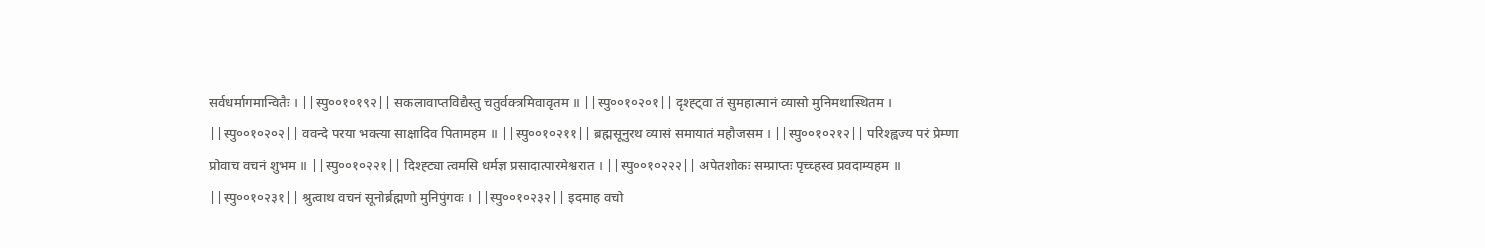सर्वधर्मागमान्वितैः । ||स्पु००१०१९२|| सकलावाप्तविद्यैस्तु चतुर्वक्त्रमिवावृतम ॥ ||स्पु००१०२०१|| दृश्ह्ट्वा तं सुमहात्मानं व्यासो मुनिमथास्थितम । ||स्पु००१०२०२|| ववन्दे परया भक्त्या साक्षादिव पितामहम ॥ ||स्पु००१०२११|| ब्रह्मसूनुरथ व्यासं समायातं महौजसम । ||स्पु००१०२१२|| परिश्ह्वज्य परं प्रेम्णा प्रोवाच वचनं शुभम ॥ ||स्पु००१०२२१|| दिश्ह्ट्या त्वमसि धर्मज्ञ प्रसादात्पारमेश्वरात । ||स्पु००१०२२२|| अपेतशोकः सम्प्राप्तः पृच्च्हस्व प्रवदाम्यहम ॥ ||स्पु००१०२३१|| श्रुत्वाथ वचनं सूनोर्ब्रह्मणो मुनिपुंगवः । ||स्पु००१०२३२|| इदमाह वचो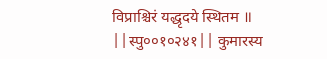विप्राश्चिरं यद्धृदये स्थितम ॥ ||स्पु००१०२४१|| कुमारस्य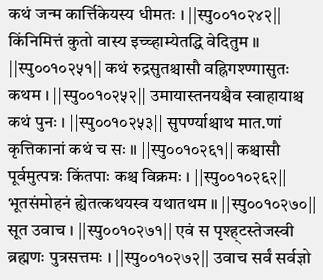कथं जन्म कार्त्तिकेयस्य धीमतः । ||स्पु००१०२४२|| किंनिमित्तं कुतो वास्य इच्च्हाम्येतद्धि वेदितुम ॥ ||स्पु००१०२५१|| कथं रुद्रसुतश्चासौ वह्निगश्ण्गासुतः कथम । ||स्पु००१०२५२|| उमायास्तनयश्चैव स्वाहायाश्च कथं पुनः । ||स्पु००१०२५३|| सुपर्ण्याश्चाथ मात.णां कृत्तिकानां कथं च सः ॥ ||स्पु००१०२६१|| कश्चासौ पूर्वमुत्पन्नः किंतपाः कश्च विक्रमः । ||स्पु००१०२६२|| भूतसंमोहनं ह्येतत्कथयस्व यथातथम ॥ ||स्पु००१०२७०|| सूत उवाच । ||स्पु००१०२७१|| एवं स पृश्ह्टस्तेजस्वी ब्रह्मणः पुत्रसत्तमः । ||स्पु००१०२७२|| उवाच सर्वं सर्वज्ञो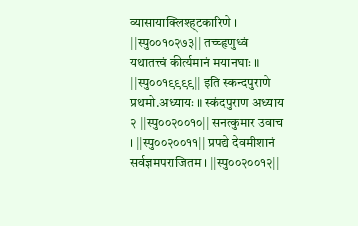व्यासायाक्लिश्ह्टकारिणे । ||स्पु००१०२७३|| तच्च्हृणुध्वं यथातत्त्वं कीर्त्यमानं मयानघाः ॥ ||स्पु००१९९९९|| इति स्कन्दपुराणे प्रथमो.अध्यायः ॥ स्कंदपुराण अध्याय २ ||स्पु००२००१०|| सनत्कुमार उवाच । ||स्पु००२००११|| प्रपद्ये देवमीशानं सर्वज्ञमपराजितम । ||स्पु००२००१२||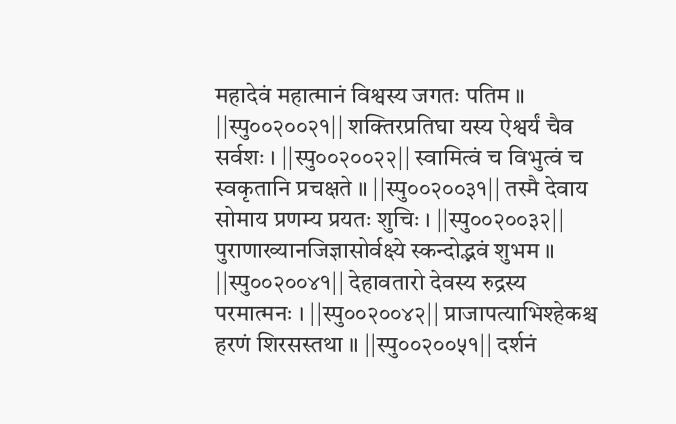महादेवं महात्मानं विश्वस्य जगतः पतिम ॥ ||स्पु००२००२१|| शक्तिरप्रतिघा यस्य ऐश्वर्यं चैव सर्वशः । ||स्पु००२००२२|| स्वामित्वं च विभुत्वं च स्वकृतानि प्रचक्षते ॥ ||स्पु००२००३१|| तस्मै देवाय सोमाय प्रणम्य प्रयतः शुचिः । ||स्पु००२००३२|| पुराणाख्यानजिज्ञासोर्वक्ष्ये स्कन्दोद्भवं शुभम ॥ ||स्पु००२००४१|| देहावतारो देवस्य रुद्रस्य परमात्मनः । ||स्पु००२००४२|| प्राजापत्याभिश्हेकश्च हरणं शिरसस्तथा ॥ ||स्पु००२००५१|| दर्शनं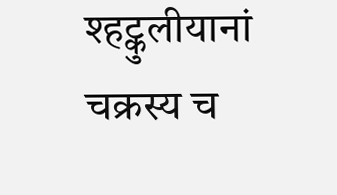श्हट्कुलीयानां चक्रस्य च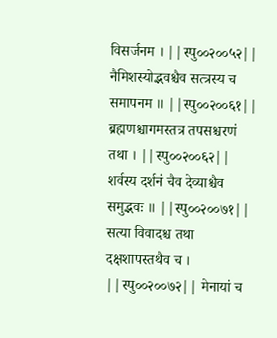विसर्जनम । ||स्पु००२००५२|| नैमिशस्योद्भवश्चैव सत्त्रस्य च समापनम ॥ ||स्पु००२००६१|| ब्रह्मणश्चागमस्तत्र तपसश्चरणं तथा । ||स्पु००२००६२|| शर्वस्य दर्शनं चैव देव्याश्चैव समुद्भवः ॥ ||स्पु००२००७१|| सत्या विवादश्च तथा दक्षशापस्तथैव च । ||स्पु००२००७२|| मेनायां च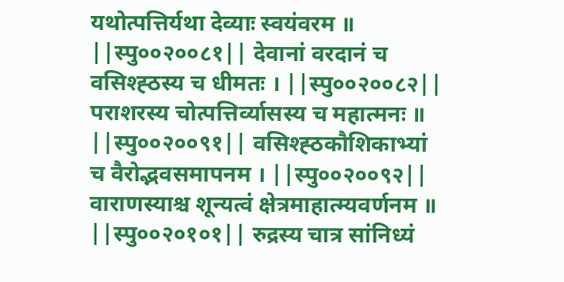यथोत्पत्तिर्यथा देव्याः स्वयंवरम ॥ ||स्पु००२००८१|| देवानां वरदानं च वसिश्ह्ठस्य च धीमतः । ||स्पु००२००८२|| पराशरस्य चोत्पत्तिर्व्यासस्य च महात्मनः ॥ ||स्पु००२००९१|| वसिश्ह्ठकौशिकाभ्यां च वैरोद्भवसमापनम । ||स्पु००२००९२|| वाराणस्याश्च शून्यत्वं क्षेत्रमाहात्म्यवर्णनम ॥ ||स्पु००२०१०१|| रुद्रस्य चात्र सांनिध्यं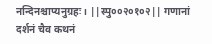नन्दिनश्चाप्यनुग्रहः । ||स्पु००२०१०२|| गणानां दर्शनं चैव कथनं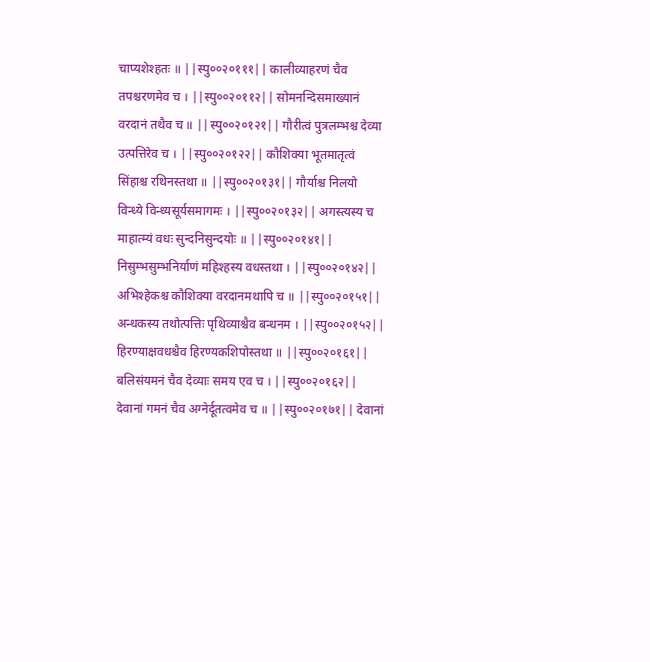चाप्यशेश्हतः ॥ ||स्पु००२०१११|| कालीव्याहरणं चैव तपश्चरणमेव च । ||स्पु००२०११२|| सोमनन्दिसमाख्यानं वरदानं तथैव च ॥ ||स्पु००२०१२१|| गौरीत्वं पुत्रलम्भश्च देव्या उत्पत्तिरेव च । ||स्पु००२०१२२|| कौशिक्या भूतमातृत्वं सिंहाश्च रथिनस्तथा ॥ ||स्पु००२०१३१|| गौर्याश्च निलयो विन्ध्ये विन्ध्यसूर्यसमागमः । ||स्पु००२०१३२|| अगस्त्यस्य च माहात्म्यं वधः सुन्दनिसुन्दयोः ॥ ||स्पु००२०१४१|| निसुम्भसुम्भनिर्याणं महिश्हस्य वधस्तथा । ||स्पु००२०१४२|| अभिश्हेकश्च कौशिक्या वरदानमथापि च ॥ ||स्पु००२०१५१|| अन्धकस्य तथोत्पत्तिः पृथिव्याश्चैव बन्धनम । ||स्पु००२०१५२|| हिरण्याक्षवधश्चैव हिरण्यकशिपोस्तथा ॥ ||स्पु००२०१६१|| बलिसंयमनं चैव देव्याः समय एव च । ||स्पु००२०१६२|| देवानां गमनं चैव अग्नेर्दूतत्वमेव च ॥ ||स्पु००२०१७१|| देवानां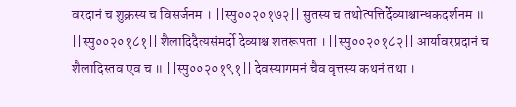वरदानं च शुक्रस्य च विसर्जनम । ||स्पु००२०१७२|| सुतस्य च तथोत्पत्तिर्देव्याश्चान्धकदर्शनम ॥ ||स्पु००२०१८१|| शैलादिदैत्यसंमर्दो देव्याश्च शतरूपता । ||स्पु००२०१८२|| आर्यावरप्रदानं च शैलादिस्तव एव च ॥ ||स्पु००२०१९१|| देवस्यागमनं चैव वृत्तस्य कथनं तथा ।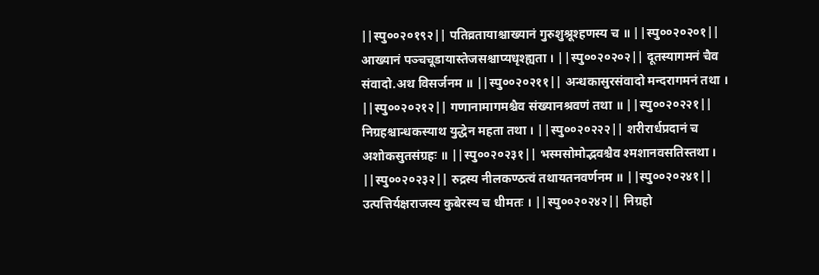||स्पु००२०१९२|| पतिव्रतायाश्चाख्यानं गुरुशुश्रूश्हणस्य च ॥ ||स्पु००२०२०१|| आख्यानं पञ्चचूडायास्तेजसश्चाप्यधृश्ह्यता । ||स्पु००२०२०२|| दूतस्यागमनं चैव संवादो.अथ विसर्जनम ॥ ||स्पु००२०२११|| अन्धकासुरसंवादो मन्दरागमनं तथा । ||स्पु००२०२१२|| गणानामागमश्चैव संख्यानश्रवणं तथा ॥ ||स्पु००२०२२१|| निग्रहश्चान्धकस्याथ युद्धेन महता तथा । ||स्पु००२०२२२|| शरीरार्धप्रदानं च अशोकसुतसंग्रहः ॥ ||स्पु००२०२३१|| भस्मसोमोद्भवश्चैव श्मशानवसतिस्तथा । ||स्पु००२०२३२|| रुद्रस्य नीलकण्ठत्वं तथायतनवर्णनम ॥ ||स्पु००२०२४१|| उत्पत्तिर्यक्षराजस्य कुबेरस्य च धीमतः । ||स्पु००२०२४२|| निग्रहो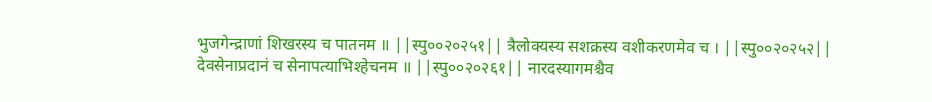भुजगेन्द्राणां शिखरस्य च पातनम ॥ ||स्पु००२०२५१|| त्रैलोक्यस्य सशक्रस्य वशीकरणमेव च । ||स्पु००२०२५२|| देवसेनाप्रदानं च सेनापत्याभिश्हेचनम ॥ ||स्पु००२०२६१|| नारदस्यागमश्चैव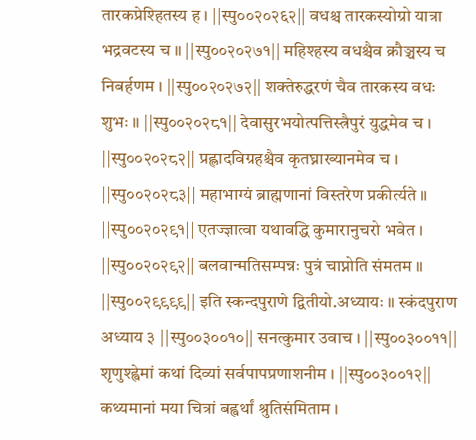तारकप्रेश्हितस्य ह । ||स्पु००२०२६२|| वधश्च तारकस्योग्रो यात्रा भद्रवटस्य च ॥ ||स्पु००२०२७१|| महिश्हस्य वधश्चैव क्रौञ्चस्य च निबर्हणम । ||स्पु००२०२७२|| शक्तेरुद्धरणं चैव तारकस्य वधः शुभः ॥ ||स्पु००२०२८१|| देवासुरभयोत्पत्तिस्त्रैपुरं युद्धमेव च । ||स्पु००२०२८२|| प्रह्लादविग्रहश्चैव कृतघ्नाख्यानमेव च । ||स्पु००२०२८३|| महाभाग्यं ब्राह्मणानां विस्तरेण प्रकीर्त्यते ॥ ||स्पु००२०२९१|| एतज्ज्ञात्वा यथावद्धि कुमारानुचरो भवेत । ||स्पु००२०२९२|| बलवान्मतिसम्पन्नः पुत्रं चाप्नोति संमतम ॥ ||स्पु००२९९९९|| इति स्कन्दपुराणे द्वितीयो.अध्यायः ॥ स्कंदपुराण अध्याय ३ ||स्पु००३००१०|| सनत्कुमार उवाच । ||स्पु००३००११|| शृणुश्ह्वेमां कथां दिव्यां सर्वपापप्रणाशनीम । ||स्पु००३००१२|| कथ्यमानां मया चित्रां बह्वर्थां श्रुतिसंमिताम ।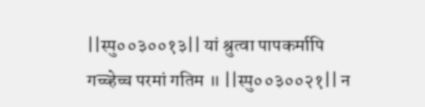||स्पु००३००१३|| यां श्रुत्वा पापकर्मापि गच्च्हेच्च परमां गतिम ॥ ||स्पु००३००२१|| न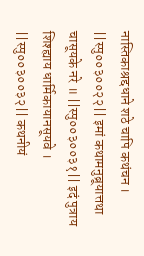नास्तिकाश्रद्दधाने शठे चापि कथंचन । ||स्पु००३००२२|| इमां कथामनुब्रूयात्तथा चासूयके नरे ॥ ||स्पु००३००३१|| इदं पुत्राय शिश्ह्याय धार्मिकायानसूयवे । ||स्पु००३००३२|| कथनीयं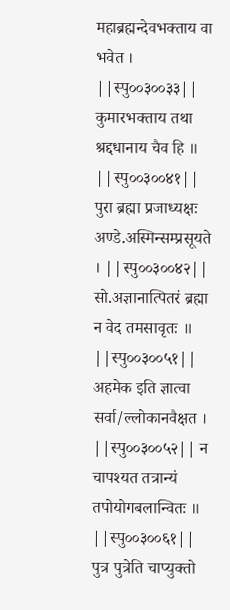महाब्रह्मन्देवभक्ताय वा भवेत । ||स्पु००३००३३|| कुमारभक्ताय तथा श्रद्दधानाय चैव हि ॥ ||स्पु००३००४१|| पुरा ब्रह्मा प्रजाध्यक्षः अण्डे.अस्मिन्सम्प्रसूयते । ||स्पु००३००४२|| सो.अज्ञानात्पितरं ब्रह्मा न वेद तमसावृतः ॥ ||स्पु००३००५१|| अहमेक इति ज्ञात्वा सर्वा/ल्लोकानवैक्षत । ||स्पु००३००५२|| न चापश्यत तत्रान्यं तपोयोगबलान्वितः ॥ ||स्पु००३००६१|| पुत्र पुत्रेति चाप्युक्तो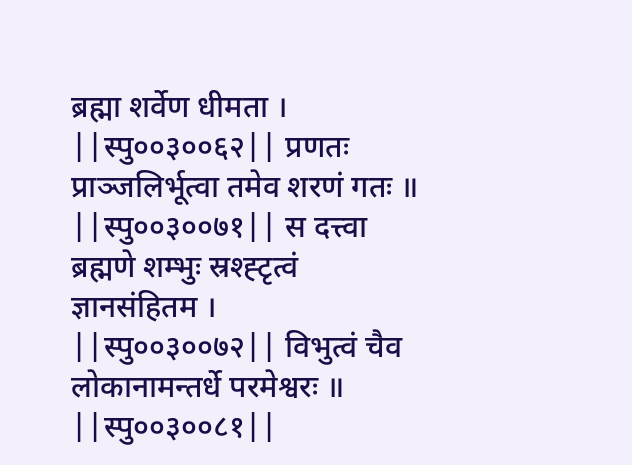ब्रह्मा शर्वेण धीमता । ||स्पु००३००६२|| प्रणतः प्राञ्जलिर्भूत्वा तमेव शरणं गतः ॥ ||स्पु००३००७१|| स दत्त्वा ब्रह्मणे शम्भुः स्रश्ह्टृत्वं ज्ञानसंहितम । ||स्पु००३००७२|| विभुत्वं चैव लोकानामन्तर्धे परमेश्वरः ॥ ||स्पु००३००८१||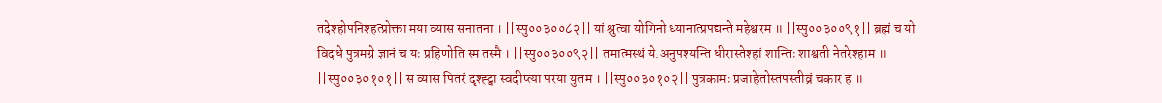तदेश्होपनिश्हत्प्रोक्ता मया व्यास सनातना । ||स्पु००३००८२|| यां श्रुत्वा योगिनो ध्यानात्प्रपद्यन्ते महेश्वरम ॥ ||स्पु००३००९१|| ब्रह्मं च यो विदधे पुत्रमग्रे ज्ञानं च यः प्रहिणोति स्म तस्मै । ||स्पु००३००९२|| तमात्मस्थं ये.अनुपश्यन्ति धीरास्तेश्हां शान्तिः शाश्वती नेतरेश्हाम ॥ ||स्पु००३०१०१|| स व्यास पितरं दृश्ह्ट्वा स्वदीप्त्या परया युतम । ||स्पु००३०१०२|| पुत्रकामः प्रजाहेतोस्तपस्तीव्रं चकार ह ॥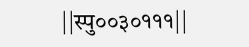||स्पु००३०१११||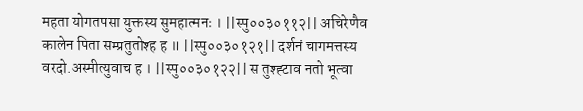महता योगतपसा युक्तस्य सुमहात्मनः । ||स्पु००३०११२|| अचिरेणैव कालेन पिता सम्प्रतुतोश्ह ह ॥ ||स्पु००३०१२१|| दर्शनं चागमत्तस्य वरदो.अस्मीत्युवाच ह । ||स्पु००३०१२२|| स तुश्ह्टाव नतो भूत्वा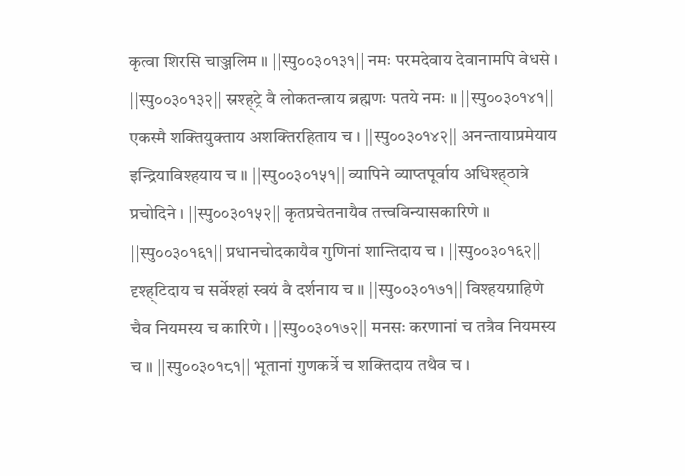कृत्वा शिरसि चाञ्जलिम ॥ ||स्पु००३०१३१|| नमः परमदेवाय देवानामपि वेधसे । ||स्पु००३०१३२|| स्रश्ह्ट्रे वै लोकतन्त्राय ब्रह्मणः पतये नमः ॥ ||स्पु००३०१४१|| एकस्मै शक्तियुक्ताय अशक्तिरहिताय च । ||स्पु००३०१४२|| अनन्तायाप्रमेयाय इन्द्रियाविश्हयाय च ॥ ||स्पु००३०१५१|| व्यापिने व्याप्तपूर्वाय अधिश्ह्ठात्रे प्रचोदिने । ||स्पु००३०१५२|| कृतप्रचेतनायैव तत्त्वविन्यासकारिणे ॥ ||स्पु००३०१६१|| प्रधानचोदकायैव गुणिनां शान्तिदाय च । ||स्पु००३०१६२|| दृश्ह्टिदाय च सर्वेश्हां स्वयं वै दर्शनाय च ॥ ||स्पु००३०१७१|| विश्हयग्राहिणे चैव नियमस्य च कारिणे । ||स्पु००३०१७२|| मनसः करणानां च तत्रैव नियमस्य च ॥ ||स्पु००३०१८१|| भूतानां गुणकर्त्रे च शक्तिदाय तथैव च ।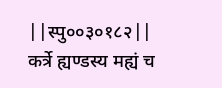||स्पु००३०१८२|| कर्त्रे ह्यण्डस्य मह्यं च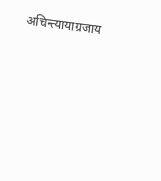अचिन्त्यायाग्रजाय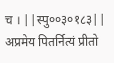च । ||स्पु००३०१८३|| अप्रमेय पितर्नित्यं प्रीतो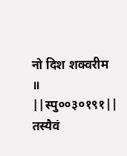नो दिश शक्वरीम ॥ ||स्पु००३०१९१|| तस्यैवं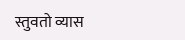स्तुवतो व्यास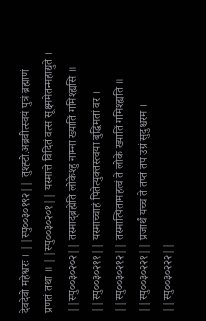देवदेवो महेश्वरः । ||स्पु००३०१९२|| तुश्ह्टो.अब्रवीत्स्वयं पुत्रं ब्रह्माणं प्रणतं तथा ॥ ||स्पु००३०२०१|| यस्मात्ते विदितं वत्स सूक्ष्ममेतन्महाद्युते । ||स्पु००३०२०२|| तस्माद्ब्रह्मेति लोकेश्हु नाम्ना ख्यातिं गमिश्ह्यसि ॥ ||स्पु००३०२११|| यस्माच्चाहं पितेत्युक्तस्त्वया बुद्धिमतां वर । ||स्पु००३०२१२|| तस्मात्पितामहत्वं ते लोके ख्यातिं गमिश्ह्यति ॥ ||स्पु००३०२२१|| प्रजार्थं यच्च ते तप्तं तप उग्रं सुदुश्चरम । ||स्पु००३०२२२||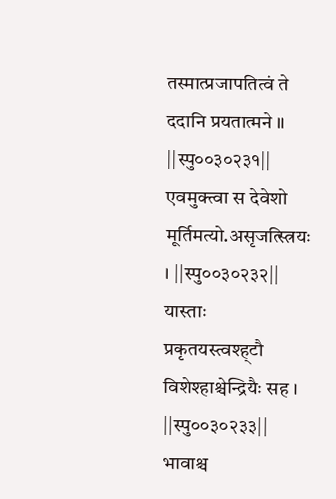तस्मात्प्रजापतित्वं ते ददानि प्रयतात्मने ॥ ||स्पु००३०२३१|| एवमुक्त्वा स देवेशो मूर्तिमत्यो.असृजत्स्त्रियः । ||स्पु००३०२३२|| यास्ताः प्रकृतयस्त्वश्ह्टौ विशेश्हाश्चेन्द्रियैः सह । ||स्पु००३०२३३|| भावाश्च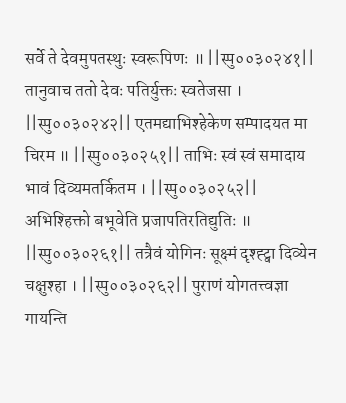सर्वे ते देवमुपतस्थुः स्वरूपिणः ॥ ||स्पु००३०२४१|| तानुवाच ततो देवः पतिर्युक्तः स्वतेजसा । ||स्पु००३०२४२|| एतमद्याभिश्हेकेण सम्पादयत मा चिरम ॥ ||स्पु००३०२५१|| ताभिः स्वं स्वं समादाय भावं दिव्यमतर्कितम । ||स्पु००३०२५२|| अभिश्हिक्तो बभूवेति प्रजापतिरतिद्युतिः ॥ ||स्पु००३०२६१|| तत्रैवं योगिनः सूक्ष्मं दृश्ह्ट्वा दिव्येन चक्षुश्हा । ||स्पु००३०२६२|| पुराणं योगतत्त्वज्ञा गायन्ति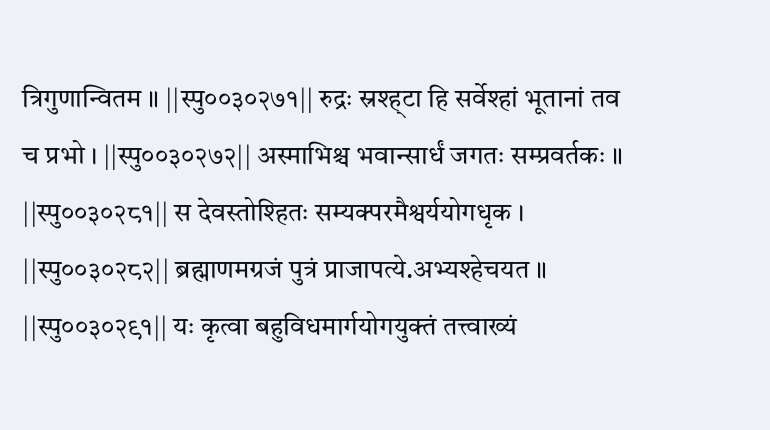त्रिगुणान्वितम ॥ ||स्पु००३०२७१|| रुद्रः स्रश्ह्टा हि सर्वेश्हां भूतानां तव च प्रभो । ||स्पु००३०२७२|| अस्माभिश्च भवान्सार्धं जगतः सम्प्रवर्तकः ॥ ||स्पु००३०२८१|| स देवस्तोश्हितः सम्यक्परमैश्वर्ययोगधृक । ||स्पु००३०२८२|| ब्रह्माणमग्रजं पुत्रं प्राजापत्ये.अभ्यश्हेचयत ॥ ||स्पु००३०२९१|| यः कृत्वा बहुविधमार्गयोगयुक्तं तत्त्वाख्यं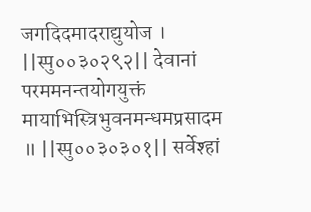जगदिदमादराद्युयोज । ||स्पु००३०२९२|| देवानां परममनन्तयोगयुक्तं मायाभिस्त्रिभुवनमन्धमप्रसादम ॥ ||स्पु००३०३०१|| सर्वेश्हां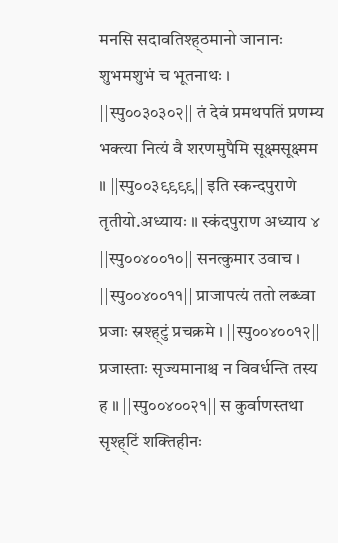मनसि सदावतिश्ह्ठमानो जानानः शुभमशुभं च भूतनाथः । ||स्पु००३०३०२|| तं देवं प्रमथपतिं प्रणम्य भक्त्या नित्यं वै शरणमुपैमि सूक्ष्मसूक्ष्मम ॥ ||स्पु००३९९९९|| इति स्कन्दपुराणे तृतीयो.अध्यायः ॥ स्कंदपुराण अध्याय ४ ||स्पु००४००१०|| सनत्कुमार उवाच । ||स्पु००४००११|| प्राजापत्यं ततो लब्ध्वा प्रजाः स्रश्ह्टुं प्रचक्रमे । ||स्पु००४००१२|| प्रजास्ताः सृज्यमानाश्च न विवर्धन्ति तस्य ह ॥ ||स्पु००४००२१|| स कुर्वाणस्तथा सृश्ह्टिं शक्तिहीनः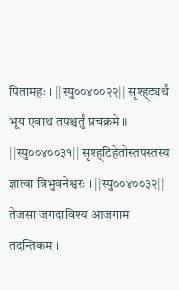पितामहः । ||स्पु००४००२२|| सृश्ह्ट्यर्थं भूय एवाथ तपश्चर्तुं प्रचक्रमे ॥ ||स्पु००४००३१|| सृश्ह्टिहेतोस्तपस्तस्य ज्ञात्वा त्रिभुवनेश्वरः । ||स्पु००४००३२|| तेजसा जगदाविश्य आजगाम तदन्तिकम ।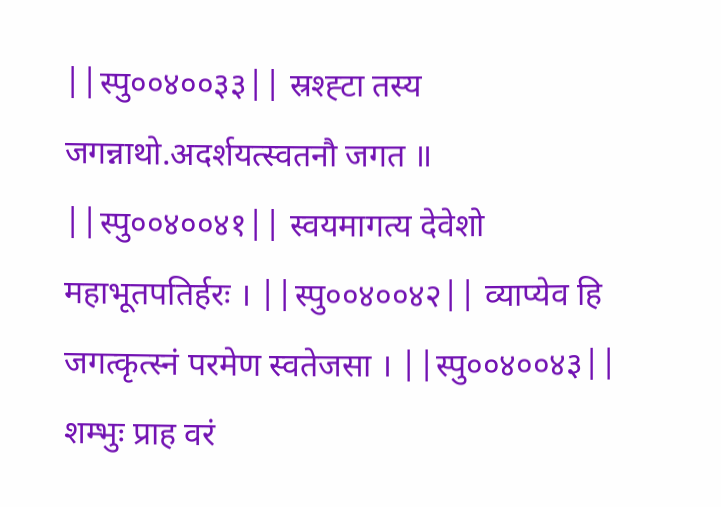||स्पु००४००३३|| स्रश्ह्टा तस्य जगन्नाथो.अदर्शयत्स्वतनौ जगत ॥ ||स्पु००४००४१|| स्वयमागत्य देवेशो महाभूतपतिर्हरः । ||स्पु००४००४२|| व्याप्येव हि जगत्कृत्स्नं परमेण स्वतेजसा । ||स्पु००४००४३|| शम्भुः प्राह वरं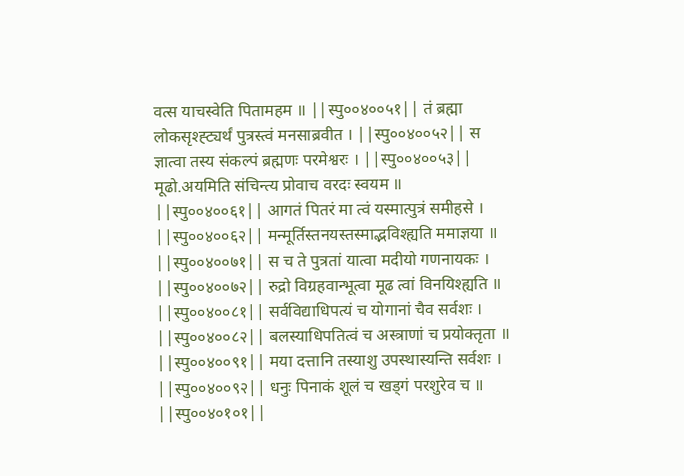वत्स याचस्वेति पितामहम ॥ ||स्पु००४००५१|| तं ब्रह्मा लोकसृश्ह्ट्यर्थं पुत्रस्त्वं मनसाब्रवीत । ||स्पु००४००५२|| स ज्ञात्वा तस्य संकल्पं ब्रह्मणः परमेश्वरः । ||स्पु००४००५३|| मूढो.अयमिति संचिन्त्य प्रोवाच वरदः स्वयम ॥ ||स्पु००४००६१|| आगतं पितरं मा त्वं यस्मात्पुत्रं समीहसे । ||स्पु००४००६२|| मन्मूर्तिस्तनयस्तस्माद्भविश्ह्यति ममाज्ञया ॥ ||स्पु००४००७१|| स च ते पुत्रतां यात्वा मदीयो गणनायकः । ||स्पु००४००७२|| रुद्रो विग्रहवान्भूत्वा मूढ त्वां विनयिश्ह्यति ॥ ||स्पु००४००८१|| सर्वविद्याधिपत्यं च योगानां चैव सर्वशः । ||स्पु००४००८२|| बलस्याधिपतित्वं च अस्त्राणां च प्रयोक्तृता ॥ ||स्पु००४००९१|| मया दत्तानि तस्याशु उपस्थास्यन्ति सर्वशः । ||स्पु००४००९२|| धनुः पिनाकं शूलं च खड्गं परशुरेव च ॥ ||स्पु००४०१०१||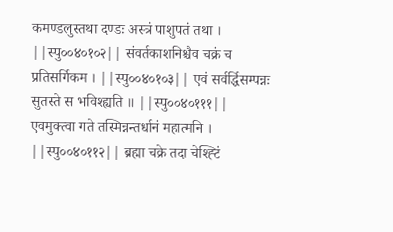कमण्डलुस्तथा दण्डः अस्त्रं पाशुपतं तथा । ||स्पु००४०१०२|| संवर्तकाशनिश्चैव चक्रं च प्रतिसर्गिकम । ||स्पु००४०१०३|| एवं सर्वर्द्धिसम्पन्नः सुतस्ते स भविश्ह्यति ॥ ||स्पु००४०१११|| एवमुक्त्वा गते तस्मिन्नन्तर्धानं महात्मनि । ||स्पु००४०११२|| ब्रह्मा चक्रे तदा चेश्ह्टिं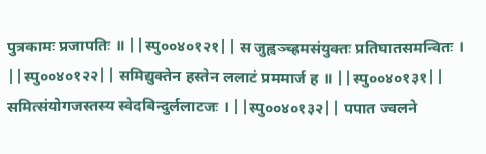पुत्रकामः प्रजापतिः ॥ ||स्पु००४०१२१|| स जुह्वञ्च्ह्रमसंयुक्तः प्रतिघातसमन्वितः । ||स्पु००४०१२२|| समिद्युक्तेन हस्तेन ललाटं प्रममार्ज ह ॥ ||स्पु००४०१३१|| समित्संयोगजस्तस्य स्वेदबिन्दुर्ललाटजः । ||स्पु००४०१३२|| पपात ज्वलने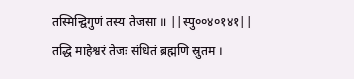तस्मिन्द्विगुणं तस्य तेजसा ॥ ||स्पु००४०१४१|| तद्धि माहेश्वरं तेजः संधितं ब्रह्मणि स्रुतम ।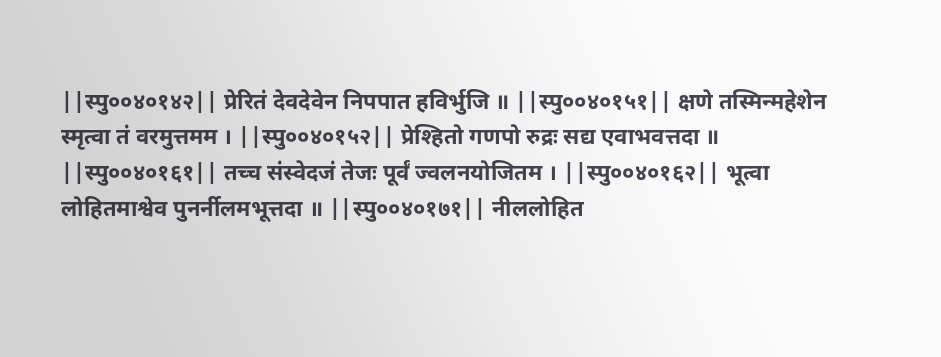||स्पु००४०१४२|| प्रेरितं देवदेवेन निपपात हविर्भुजि ॥ ||स्पु००४०१५१|| क्षणे तस्मिन्महेशेन स्मृत्वा तं वरमुत्तमम । ||स्पु००४०१५२|| प्रेश्हितो गणपो रुद्रः सद्य एवाभवत्तदा ॥ ||स्पु००४०१६१|| तच्च संस्वेदजं तेजः पूर्वं ज्वलनयोजितम । ||स्पु००४०१६२|| भूत्वा लोहितमाश्वेव पुनर्नीलमभूत्तदा ॥ ||स्पु००४०१७१|| नीललोहित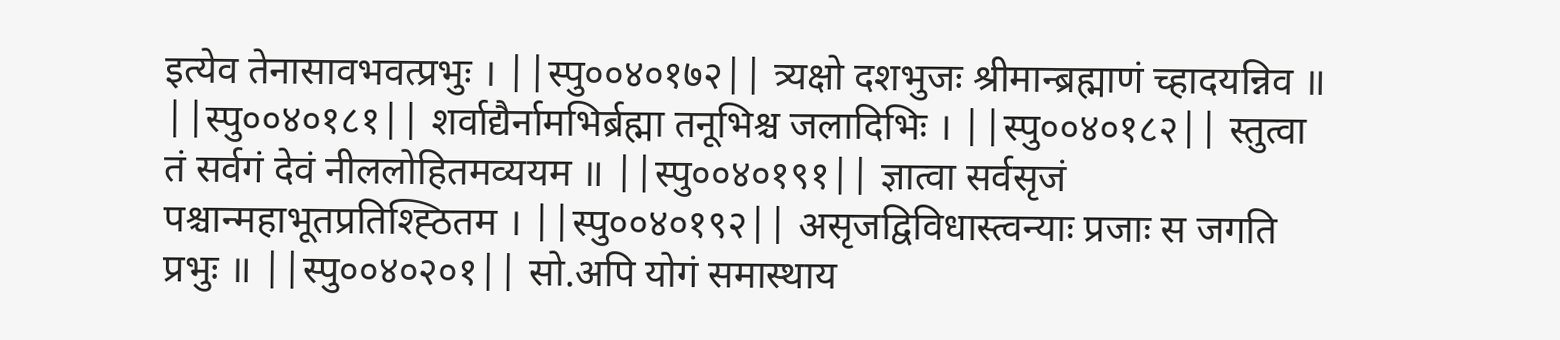इत्येव तेनासावभवत्प्रभुः । ||स्पु००४०१७२|| त्र्यक्षो दशभुजः श्रीमान्ब्रह्माणं च्हादयन्निव ॥ ||स्पु००४०१८१|| शर्वाद्यैर्नामभिर्ब्रह्मा तनूभिश्च जलादिभिः । ||स्पु००४०१८२|| स्तुत्वा तं सर्वगं देवं नीललोहितमव्ययम ॥ ||स्पु००४०१९१|| ज्ञात्वा सर्वसृजं पश्चान्महाभूतप्रतिश्ह्ठितम । ||स्पु००४०१९२|| असृजद्विविधास्त्वन्याः प्रजाः स जगति प्रभुः ॥ ||स्पु००४०२०१|| सो.अपि योगं समास्थाय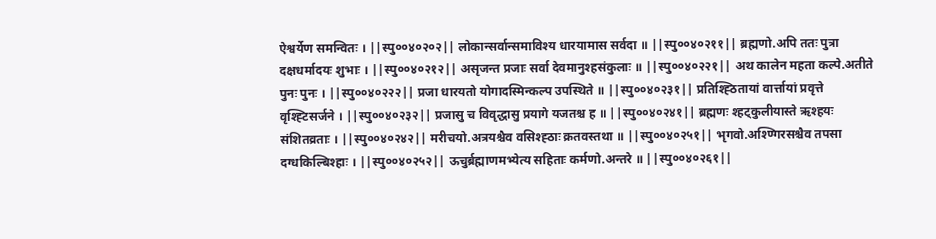ऐश्वर्येण समन्वितः । ||स्पु००४०२०२|| लोकान्सर्वान्समाविश्य धारयामास सर्वदा ॥ ||स्पु००४०२११|| ब्रह्मणो.अपि ततः पुत्रा दक्षधर्मादयः शुभाः । ||स्पु००४०२१२|| असृजन्त प्रजाः सर्वा देवमानुश्हसंकुलाः ॥ ||स्पु००४०२२१|| अथ कालेन महता कल्पे.अतीते पुनः पुनः । ||स्पु००४०२२२|| प्रजा धारयतो योगादस्मिन्कल्प उपस्थिते ॥ ||स्पु००४०२३१|| प्रतिश्ह्ठितायां वार्त्तायां प्रवृत्ते वृश्ह्टिसर्जने । ||स्पु००४०२३२|| प्रजासु च विवृद्धासु प्रयागे यजतश्च ह ॥ ||स्पु००४०२४१|| ब्रह्मणः श्हट्कुलीयास्ते ऋश्हयः संशितव्रताः । ||स्पु००४०२४२|| मरीचयो.अत्रयश्चैव वसिश्ह्ठाः क्रतवस्तथा ॥ ||स्पु००४०२५१|| भृगवो.अश्ण्गिरसश्चैव तपसा दग्धकिल्बिश्हाः । ||स्पु००४०२५२|| ऊचुर्ब्रह्माणमभ्येत्य सहिताः कर्मणो.अन्तरे ॥ ||स्पु००४०२६१||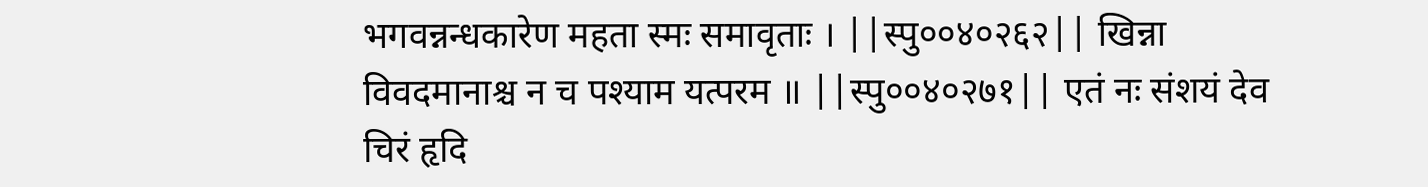भगवन्नन्धकारेण महता स्मः समावृताः । ||स्पु००४०२६२|| खिन्ना विवदमानाश्च न च पश्याम यत्परम ॥ ||स्पु००४०२७१|| एतं नः संशयं देव चिरं हृदि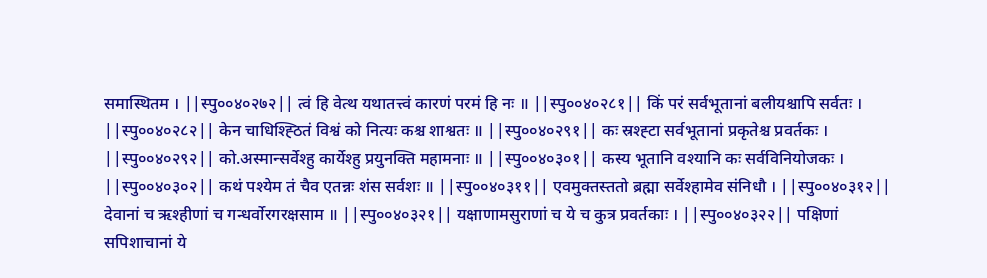समास्थितम । ||स्पु००४०२७२|| त्वं हि वेत्थ यथातत्त्वं कारणं परमं हि नः ॥ ||स्पु००४०२८१|| किं परं सर्वभूतानां बलीयश्चापि सर्वतः । ||स्पु००४०२८२|| केन चाधिश्ह्ठितं विश्वं को नित्यः कश्च शाश्वतः ॥ ||स्पु००४०२९१|| कः स्रश्ह्टा सर्वभूतानां प्रकृतेश्च प्रवर्तकः । ||स्पु००४०२९२|| को.अस्मान्सर्वेश्हु कार्येश्हु प्रयुनक्ति महामनाः ॥ ||स्पु००४०३०१|| कस्य भूतानि वश्यानि कः सर्वविनियोजकः । ||स्पु००४०३०२|| कथं पश्येम तं चैव एतन्नः शंस सर्वशः ॥ ||स्पु००४०३११|| एवमुक्तस्ततो ब्रह्मा सर्वेश्हामेव संनिधौ । ||स्पु००४०३१२|| देवानां च ऋश्हीणां च गन्धर्वोरगरक्षसाम ॥ ||स्पु००४०३२१|| यक्षाणामसुराणां च ये च कुत्र प्रवर्तकाः । ||स्पु००४०३२२|| पक्षिणां सपिशाचानां ये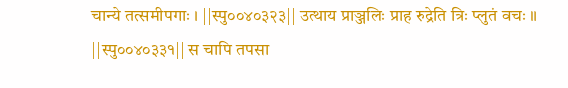चान्ये तत्समीपगाः । ||स्पु००४०३२३|| उत्थाय प्राञ्जलिः प्राह रुद्रेति त्रिः प्लुतं वचः ॥ ||स्पु००४०३३१|| स चापि तपसा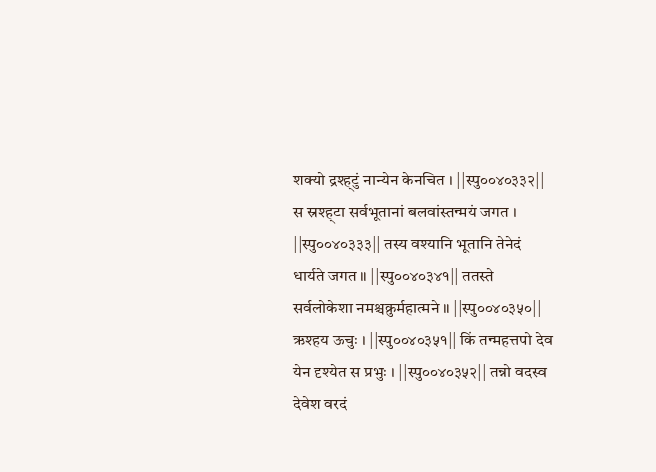शक्यो द्रश्ह्टुं नान्येन केनचित । ||स्पु००४०३३२|| स स्रश्ह्टा सर्वभूतानां बलवांस्तन्मयं जगत । ||स्पु००४०३३३|| तस्य वश्यानि भूतानि तेनेदं धार्यते जगत ॥ ||स्पु००४०३४१|| ततस्ते सर्वलोकेशा नमश्चक्रुर्महात्मने ॥ ||स्पु००४०३५०|| ऋश्हय ऊचुः । ||स्पु००४०३५१|| किं तन्महत्तपो देव येन दृश्येत स प्रभुः । ||स्पु००४०३५२|| तन्नो वदस्व देवेश वरदं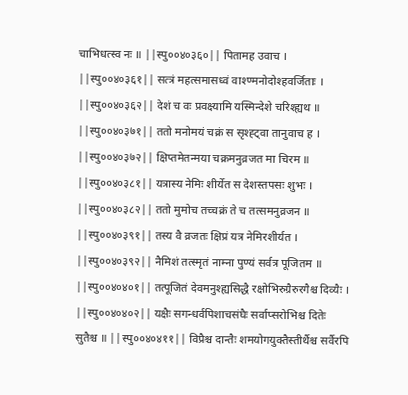चाभिधत्स्व नः ॥ ||स्पु००४०३६०|| पितामह उवाच । ||स्पु००४०३६१|| सत्त्रं महत्समासध्वं वाश्ण्मनोदोश्हवर्जिताः । ||स्पु००४०३६२|| देशं च वः प्रवक्ष्यामि यस्मिन्देशे चरिश्ह्यथ ॥ ||स्पु००४०३७१|| ततो मनोमयं चक्रं स सृश्ह्ट्वा तानुवाच ह । ||स्पु००४०३७२|| क्षिप्तमेतन्मया चक्रमनुव्रजत मा चिरम ॥ ||स्पु००४०३८१|| यत्रास्य नेमिः शीर्येत स देशस्तपसः शुभः । ||स्पु००४०३८२|| ततो मुमोच तच्चक्रं ते च तत्समनुव्रजन ॥ ||स्पु००४०३९१|| तस्य वै व्रजतः क्षिप्रं यत्र नेमिरशीर्यत । ||स्पु००४०३९२|| नैमिशं तत्स्मृतं नाम्ना पुण्यं सर्वत्र पूजितम ॥ ||स्पु००४०४०१|| तत्पूजितं देवमनुश्ह्यसिद्धै रक्षोभिरुग्रैरुरगैश्च दिव्यैः । ||स्पु००४०४०२|| यक्षैः सगन्धर्वपिशाचसंघैः सर्वाप्सरोभिश्च दितेः सुतैश्च ॥ ||स्पु००४०४११|| विप्रैश्च दान्तैः शमयोगयुक्तैस्तीर्थैश्च सर्वैरपि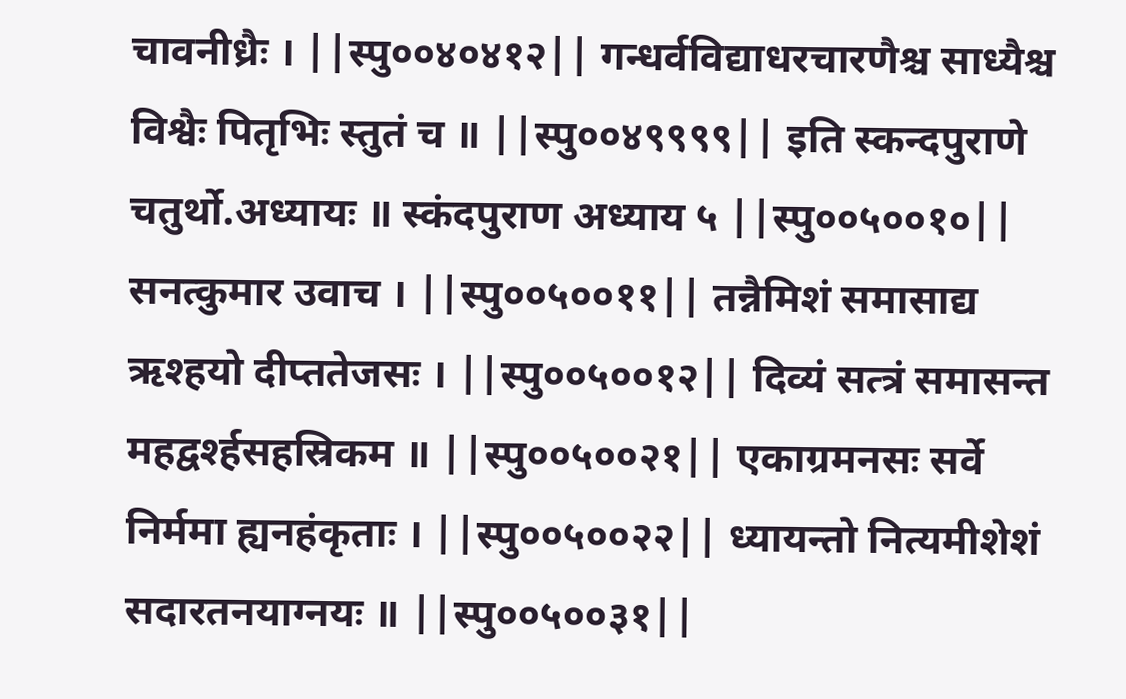चावनीध्रैः । ||स्पु००४०४१२|| गन्धर्वविद्याधरचारणैश्च साध्यैश्च विश्वैः पितृभिः स्तुतं च ॥ ||स्पु००४९९९९|| इति स्कन्दपुराणे चतुर्थो.अध्यायः ॥ स्कंदपुराण अध्याय ५ ||स्पु००५००१०|| सनत्कुमार उवाच । ||स्पु००५००११|| तन्नैमिशं समासाद्य ऋश्हयो दीप्ततेजसः । ||स्पु००५००१२|| दिव्यं सत्त्रं समासन्त महद्वर्श्हसहस्रिकम ॥ ||स्पु००५००२१|| एकाग्रमनसः सर्वे निर्ममा ह्यनहंकृताः । ||स्पु००५००२२|| ध्यायन्तो नित्यमीशेशं सदारतनयाग्नयः ॥ ||स्पु००५००३१||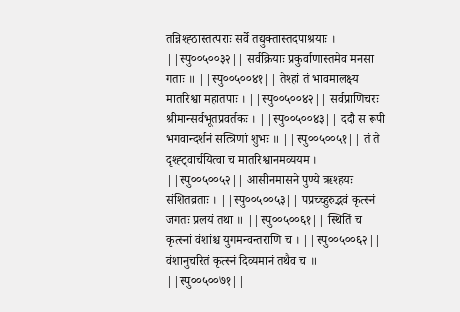तन्निश्ह्ठास्तत्पराः सर्वे तद्युक्तास्तदपाश्रयाः । ||स्पु००५००३२|| सर्वक्रियाः प्रकुर्वाणास्तमेव मनसा गताः ॥ ||स्पु००५००४१|| तेश्हां तं भावमालक्ष्य मातरिश्वा महातपाः । ||स्पु००५००४२|| सर्वप्राणिचरः श्रीमान्सर्वभूतप्रवर्तकः । ||स्पु००५००४३|| ददौ स रूपी भगवान्दर्शनं सत्त्रिणां शुभः ॥ ||स्पु००५००५१|| तं ते दृश्ह्ट्वार्चयित्वा च मातरिश्वानमव्ययम । ||स्पु००५००५२|| आसीनमासने पुण्ये ऋश्हयः संशितव्रताः । ||स्पु००५००५३|| पप्रच्च्हुरुद्भवं कृत्स्नं जगतः प्रलयं तथा ॥ ||स्पु००५००६१|| स्थितिं च कृत्स्नां वंशांश्च युगमन्वन्तराणि च । ||स्पु००५००६२|| वंशानुचरितं कृत्स्नं दिव्यमानं तथैव च ॥ ||स्पु००५००७१||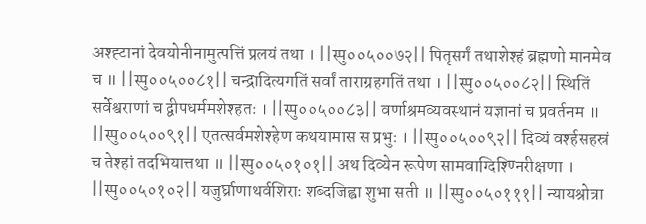अश्ह्टानां देवयोनीनामुत्पत्तिं प्रलयं तथा । ||स्पु००५००७२|| पितृसर्गं तथाशेश्हं ब्रह्मणो मानमेव च ॥ ||स्पु००५००८१|| चन्द्रादित्यगतिं सर्वां ताराग्रहगतिं तथा । ||स्पु००५००८२|| स्थितिं सर्वेश्वराणां च द्वीपधर्ममशेश्हतः । ||स्पु००५००८३|| वर्णाश्रमव्यवस्थानं यज्ञानां च प्रवर्तनम ॥ ||स्पु००५००९१|| एतत्सर्वमशेश्हेण कथयामास स प्रभुः । ||स्पु००५००९२|| दिव्यं वर्श्हसहस्रं च तेश्हां तदभियात्तथा ॥ ||स्पु००५०१०१|| अथ दिव्येन रूपेण सामवाग्दिश्ण्निरीक्षणा । ||स्पु००५०१०२|| यजुर्घ्राणाथर्वशिराः शब्दजिह्वा शुभा सती ॥ ||स्पु००५०१११|| न्यायश्रोत्रा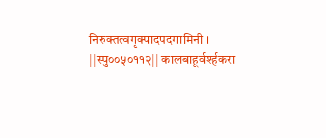निरुक्तत्वगृक्पादपदगामिनी । ||स्पु००५०११२|| कालबाहूर्वर्श्हकरा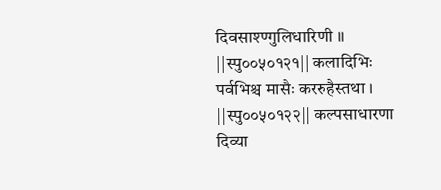दिवसाश्ण्गुलिधारिणी ॥ ||स्पु००५०१२१|| कलादिभिः पर्वभिश्च मासैः कररुहैस्तथा । ||स्पु००५०१२२|| कल्पसाधारणा दिव्या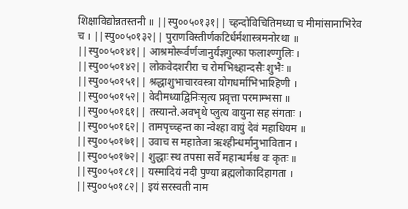शिक्षाविद्योन्नतस्तनी ॥ ||स्पु००५०१३१|| च्हन्दोविचितिमध्या च मीमांसानाभिरेव च । ||स्पु००५०१३२|| पुराणविस्तीर्णकटिर्धर्मशास्त्रमनोरथा ॥ ||स्पु००५०१४१|| आश्रमोरूर्वर्णजानुर्यज्ञगुल्फा फलाश्ण्गुलिः । ||स्पु००५०१४२|| लोकवेदशरीरा च रोमभिश्च्हान्दसैः शुभैः ॥ ||स्पु००५०१५१|| श्रद्धाशुभाचारवस्त्रा योगधर्माभिभाश्हिणी । ||स्पु००५०१५२|| वेदीमध्याद्विनिःसृत्य प्रवृत्ता परमाम्भसा ॥ ||स्पु००५०१६१|| तस्यान्ते.अवभृथे प्लुत्य वायुना सह संगताः । ||स्पु००५०१६२|| तामपृच्च्हन्त का न्वेश्हा वायुं देवं महाधियम ॥ ||स्पु००५०१७१|| उवाच स महातेजा ऋश्हीन्धर्मानुभावितान । ||स्पु००५०१७२|| शुद्धाः स्थ तपसा सर्वे महान्धर्मश्च वः कृतः ॥ ||स्पु००५०१८१|| यस्मादियं नदी पुण्या ब्रह्मलोकादिहागता । ||स्पु००५०१८२|| इयं सरस्वती नाम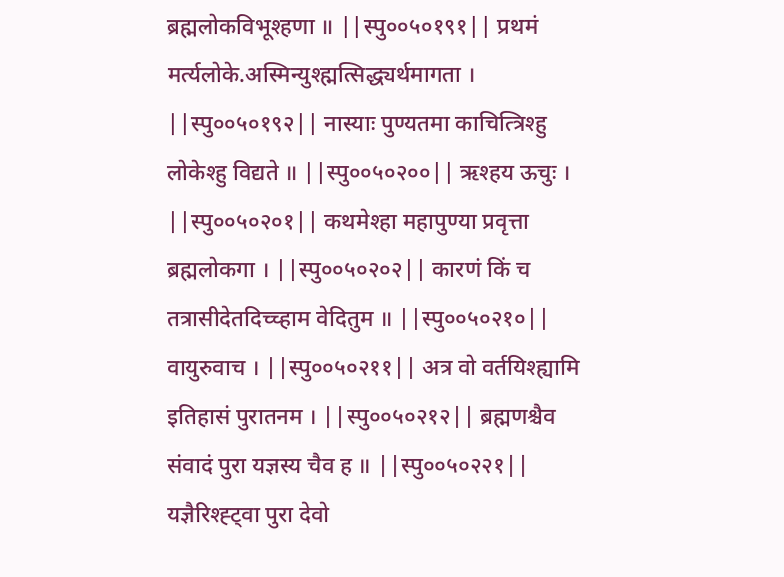ब्रह्मलोकविभूश्हणा ॥ ||स्पु००५०१९१|| प्रथमं मर्त्यलोके.अस्मिन्युश्ह्मत्सिद्ध्यर्थमागता । ||स्पु००५०१९२|| नास्याः पुण्यतमा काचित्त्रिश्हु लोकेश्हु विद्यते ॥ ||स्पु००५०२००|| ऋश्हय ऊचुः । ||स्पु००५०२०१|| कथमेश्हा महापुण्या प्रवृत्ता ब्रह्मलोकगा । ||स्पु००५०२०२|| कारणं किं च तत्रासीदेतदिच्च्हाम वेदितुम ॥ ||स्पु००५०२१०|| वायुरुवाच । ||स्पु००५०२११|| अत्र वो वर्तयिश्ह्यामि इतिहासं पुरातनम । ||स्पु००५०२१२|| ब्रह्मणश्चैव संवादं पुरा यज्ञस्य चैव ह ॥ ||स्पु००५०२२१|| यज्ञैरिश्ह्ट्वा पुरा देवो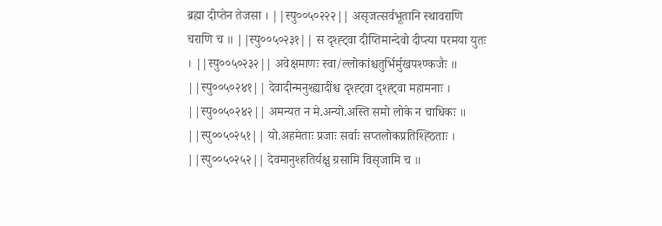ब्रह्मा दीप्तेन तेजसा । ||स्पु००५०२२२|| असृजत्सर्वभूतानि स्थावराणि चराणि च ॥ ||स्पु००५०२३१|| स दृश्ह्ट्वा दीप्तिमान्देवो दीप्त्या परमया युतः । ||स्पु००५०२३२|| अवेक्षमाणः स्वा/ल्लोकांश्चतुर्भिर्मुखपश्ण्कजैः ॥ ||स्पु००५०२४१|| देवादीन्मनुश्ह्यादींश्च दृश्ह्ट्वा दृश्ह्ट्वा महामनाः । ||स्पु००५०२४२|| अमन्यत न मे.अन्यो.अस्ति समो लोके न चाधिकः ॥ ||स्पु००५०२५१|| यो.अहमेताः प्रजाः सर्वाः सप्तलोकप्रतिश्ह्ठिताः । ||स्पु००५०२५२|| देवमानुश्हतिर्यक्षु ग्रसामि विसृजामि च ॥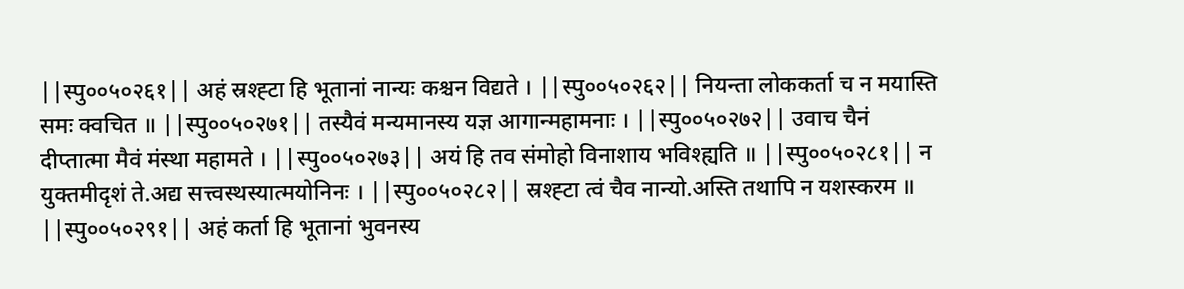||स्पु००५०२६१|| अहं स्रश्ह्टा हि भूतानां नान्यः कश्चन विद्यते । ||स्पु००५०२६२|| नियन्ता लोककर्ता च न मयास्ति समः क्वचित ॥ ||स्पु००५०२७१|| तस्यैवं मन्यमानस्य यज्ञ आगान्महामनाः । ||स्पु००५०२७२|| उवाच चैनं दीप्तात्मा मैवं मंस्था महामते । ||स्पु००५०२७३|| अयं हि तव संमोहो विनाशाय भविश्ह्यति ॥ ||स्पु००५०२८१|| न युक्तमीदृशं ते.अद्य सत्त्वस्थस्यात्मयोनिनः । ||स्पु००५०२८२|| स्रश्ह्टा त्वं चैव नान्यो.अस्ति तथापि न यशस्करम ॥ ||स्पु००५०२९१|| अहं कर्ता हि भूतानां भुवनस्य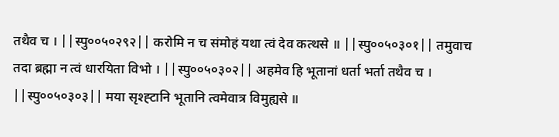तथैव च । ||स्पु००५०२९२|| करोमि न च संमोहं यथा त्वं देव कत्थसे ॥ ||स्पु००५०३०१|| तमुवाच तदा ब्रह्मा न त्वं धारयिता विभो । ||स्पु००५०३०२|| अहमेव हि भूतानां धर्ता भर्ता तथैव च । ||स्पु००५०३०३|| मया सृश्ह्टानि भूतानि त्वमेवात्र विमुह्यसे ॥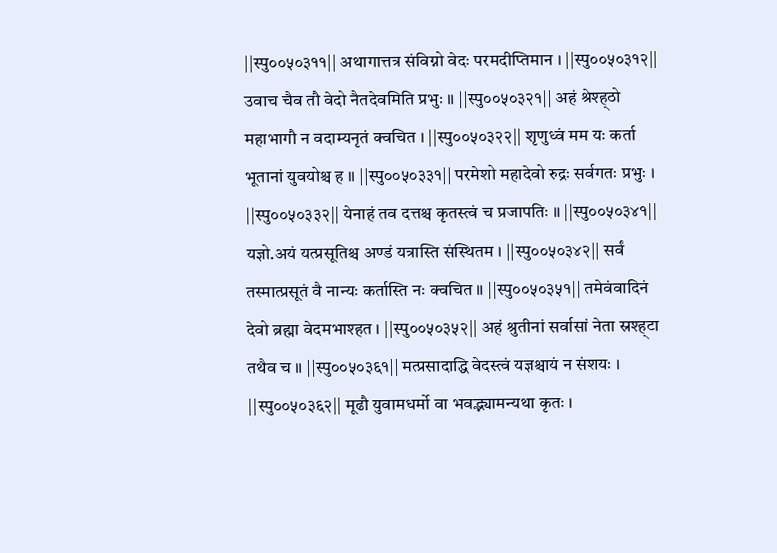||स्पु००५०३११|| अथागात्तत्र संविग्नो वेदः परमदीप्तिमान । ||स्पु००५०३१२|| उवाच चैव तौ वेदो नैतदेवमिति प्रभुः ॥ ||स्पु००५०३२१|| अहं श्रेश्ह्ठो महाभागौ न वदाम्यनृतं क्वचित । ||स्पु००५०३२२|| शृणुध्वं मम यः कर्ता भूतानां युवयोश्च ह ॥ ||स्पु००५०३३१|| परमेशो महादेवो रुद्रः सर्वगतः प्रभुः । ||स्पु००५०३३२|| येनाहं तव दत्तश्च कृतस्त्वं च प्रजापतिः ॥ ||स्पु००५०३४१|| यज्ञो.अयं यत्प्रसूतिश्च अण्डं यत्रास्ति संस्थितम । ||स्पु००५०३४२|| सर्वं तस्मात्प्रसूतं वै नान्यः कर्तास्ति नः क्वचित ॥ ||स्पु००५०३५१|| तमेवंवादिनं देवो ब्रह्मा वेदमभाश्हत । ||स्पु००५०३५२|| अहं श्रुतीनां सर्वासां नेता स्रश्ह्टा तथैव च ॥ ||स्पु००५०३६१|| मत्प्रसादाद्धि वेदस्त्वं यज्ञश्चायं न संशयः । ||स्पु००५०३६२|| मूढौ युवामधर्मो वा भवद्भ्यामन्यथा कृतः ।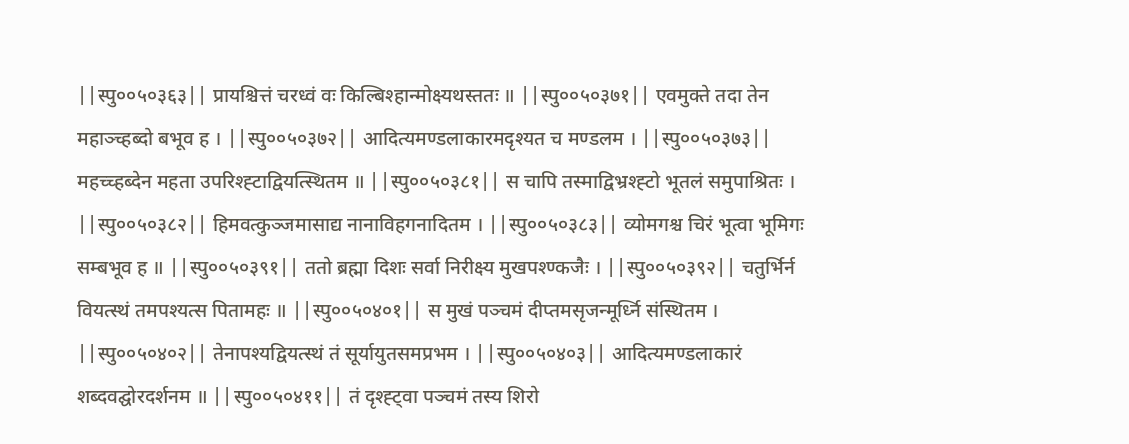||स्पु००५०३६३|| प्रायश्चित्तं चरध्वं वः किल्बिश्हान्मोक्ष्यथस्ततः ॥ ||स्पु००५०३७१|| एवमुक्ते तदा तेन महाञ्च्हब्दो बभूव ह । ||स्पु००५०३७२|| आदित्यमण्डलाकारमदृश्यत च मण्डलम । ||स्पु००५०३७३|| महच्च्हब्देन महता उपरिश्ह्टाद्वियत्स्थितम ॥ ||स्पु००५०३८१|| स चापि तस्माद्विभ्रश्ह्टो भूतलं समुपाश्रितः । ||स्पु००५०३८२|| हिमवत्कुञ्जमासाद्य नानाविहगनादितम । ||स्पु००५०३८३|| व्योमगश्च चिरं भूत्वा भूमिगः सम्बभूव ह ॥ ||स्पु००५०३९१|| ततो ब्रह्मा दिशः सर्वा निरीक्ष्य मुखपश्ण्कजैः । ||स्पु००५०३९२|| चतुर्भिर्न वियत्स्थं तमपश्यत्स पितामहः ॥ ||स्पु००५०४०१|| स मुखं पञ्चमं दीप्तमसृजन्मूर्ध्नि संस्थितम । ||स्पु००५०४०२|| तेनापश्यद्वियत्स्थं तं सूर्यायुतसमप्रभम । ||स्पु००५०४०३|| आदित्यमण्डलाकारं शब्दवद्घोरदर्शनम ॥ ||स्पु००५०४११|| तं दृश्ह्ट्वा पञ्चमं तस्य शिरो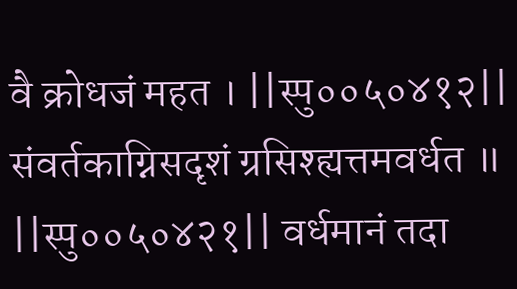वै क्रोधजं महत । ||स्पु००५०४१२|| संवर्तकाग्निसदृशं ग्रसिश्ह्यत्तमवर्धत ॥ ||स्पु००५०४२१|| वर्धमानं तदा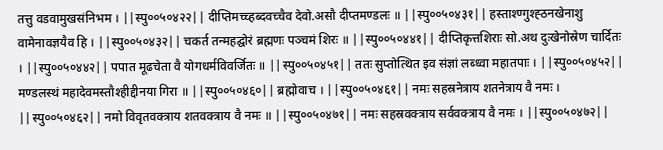तत्तु वडवामुखसंनिभम । ||स्पु००५०४२२|| दीप्तिमच्च्हब्दवच्चैव देवो.असौ दीप्तमण्डलः ॥ ||स्पु००५०४३१|| हस्ताश्ण्गुश्ह्ठनखेनाशु वामेनावज्ञयैव हि । ||स्पु००५०४३२|| चकर्त तन्महद्घोरं ब्रह्मणः पञ्चमं शिरः ॥ ||स्पु००५०४४१|| दीप्तिकृत्तशिराः सो.अथ दुःखेनोस्रेण चार्दितः । ||स्पु००५०४४२|| पपात मूढचेता वै योगधर्मविवर्जितः ॥ ||स्पु००५०४५१|| ततः सुप्तोत्थित इव संज्ञां लब्ध्वा महातपाः । ||स्पु००५०४५२|| मण्डलस्थं महादेवमस्तौश्हीद्दीनया गिरा ॥ ||स्पु००५०४६०|| ब्रह्मोवाच । ||स्पु००५०४६१|| नमः सहस्रनेत्राय शतनेत्राय वै नमः । ||स्पु००५०४६२|| नमो विवृतवक्त्राय शतवक्त्राय वै नमः ॥ ||स्पु००५०४७१|| नमः सहस्रवक्त्राय सर्ववक्त्राय वै नमः । ||स्पु००५०४७२||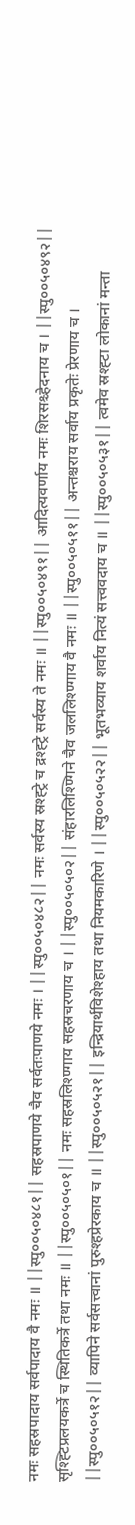नमः सहस्रपादाय सर्वपादाय वै नमः ॥ ||स्पु००५०४८१|| सहस्रपाणये चैव सर्वतःपाणये नमः । ||स्पु००५०४८२|| नमः सर्वस्य स्रश्ह्ट्रे च द्रश्ह्ट्रे सर्वस्य ते नमः ॥ ||स्पु००५०४९१|| आदित्यवर्णाय नमः शिरसश्च्हेदनाय च । ||स्पु००५०४९२|| सृश्ह्टिप्रलयकर्त्रे च स्थितिकर्त्रे तथा नमः ॥ ||स्पु००५०५०१|| नमः सहस्रलिश्ण्गाय सहस्रचरणाय च । ||स्पु००५०५०२|| संहारलिश्ण्गिने चैव जललिश्ण्गाय वै नमः ॥ ||स्पु००५०५११|| अन्तश्चराय सर्वाय प्रकृतेः प्रेरणाय च । ||स्पु००५०५१२|| व्यापिने सर्वसत्त्वानां पुरुश्हप्रेरकाय च ॥ ||स्पु००५०५२१|| इन्द्रियार्थविशेश्हाय तथा नियमकारिणे । ||स्पु००५०५२२|| भूतभव्याय शर्वाय नित्यं सत्त्ववदाय च ॥ ||स्पु००५०५३१|| त्वमेव स्रश्ह्टा लोकानां मन्ता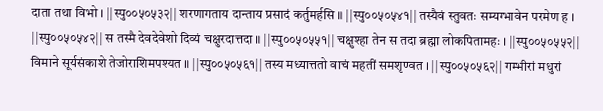दाता तथा विभो । ||स्पु००५०५३२|| शरणागताय दान्ताय प्रसादं कर्तुमर्हसि ॥ ||स्पु००५०५४१|| तस्यैवं स्तुवतः सम्यग्भावेन परमेण ह । ||स्पु००५०५४२|| स तस्मै देवदेवेशो दिव्यं चक्षुरदात्तदा ॥ ||स्पु००५०५५१|| चक्षुश्हा तेन स तदा ब्रह्मा लोकपितामहः । ||स्पु००५०५५२|| विमाने सूर्यसंकाशे तेजोराशिमपश्यत ॥ ||स्पु००५०५६१|| तस्य मध्यात्ततो वाचं महतीं समशृण्वत । ||स्पु००५०५६२|| गम्भीरां मधुरां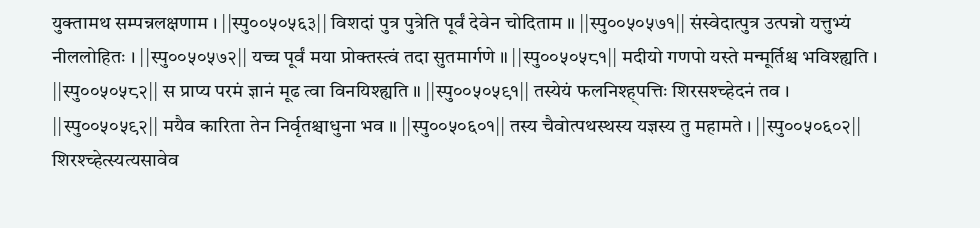युक्तामथ सम्पन्नलक्षणाम । ||स्पु००५०५६३|| विशदां पुत्र पुत्रेति पूर्वं देवेन चोदिताम ॥ ||स्पु००५०५७१|| संस्वेदात्पुत्र उत्पन्नो यत्तुभ्यं नीललोहितः । ||स्पु००५०५७२|| यच्च पूर्वं मया प्रोक्तस्त्वं तदा सुतमार्गणे ॥ ||स्पु००५०५८१|| मदीयो गणपो यस्ते मन्मूर्तिश्च भविश्ह्यति । ||स्पु००५०५८२|| स प्राप्य परमं ज्ञानं मूढ त्वा विनयिश्ह्यति ॥ ||स्पु००५०५९१|| तस्येयं फलनिश्ह्पत्तिः शिरसश्च्हेदनं तव । ||स्पु००५०५९२|| मयैव कारिता तेन निर्वृतश्चाधुना भव ॥ ||स्पु००५०६०१|| तस्य चैवोत्पथस्थस्य यज्ञस्य तु महामते । ||स्पु००५०६०२|| शिरश्च्हेत्स्यत्यसावेव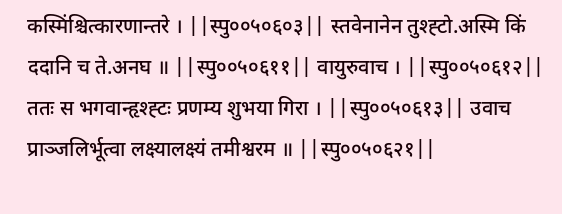कस्मिंश्चित्कारणान्तरे । ||स्पु००५०६०३|| स्तवेनानेन तुश्ह्टो.अस्मि किं ददानि च ते.अनघ ॥ ||स्पु००५०६११|| वायुरुवाच । ||स्पु००५०६१२|| ततः स भगवान्हृश्ह्टः प्रणम्य शुभया गिरा । ||स्पु००५०६१३|| उवाच प्राञ्जलिर्भूत्वा लक्ष्यालक्ष्यं तमीश्वरम ॥ ||स्पु००५०६२१||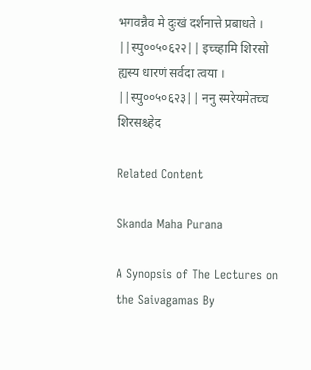भगवन्नैव मे दुःखं दर्शनात्ते प्रबाधते । ||स्पु००५०६२२|| इच्च्हामि शिरसो ह्यस्य धारणं सर्वदा त्वया । ||स्पु००५०६२३|| ननु स्मरेयमेतच्च शिरसश्च्हेद

Related Content

Skanda Maha Purana

A Synopsis of The Lectures on the Saivagamas By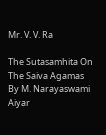Mr. V. V. Ra

The Sutasamhita On The Saiva Agamas By M. Narayaswami Aiyar